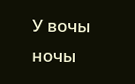У вочы ночы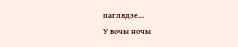паглядзе...
У вочы ночы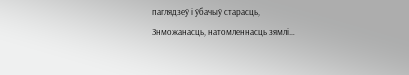паглядзеў і ўбачыў старасць,
Знможанасць, натомленнасць зямлі…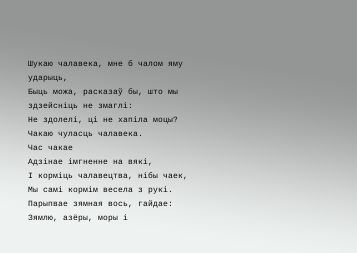Шукаю чалавека, мне б чалом яму ударыць,
Быць можа, расказаў бы, што мы здзейсніць не змаглі:
Не здолелі, ці не хапіла моцы?
Чакаю чуласць чалавека.
Час чакае
Адзінае імгненне на вякі,
І корміць чалавецтва, нібы чаек,
Мы самі кормім весела з рукі.
Парыпвае зямная вось, гайдае:
Зямлю, азёры, моры і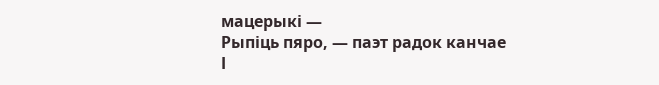мацерыкі —
Рыпіць пяро, — паэт радок канчае
І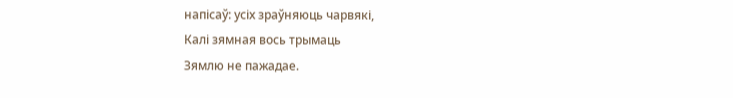напісаў: усіх зраўняюць чарвякі,
Калі зямная вось трымаць
Зямлю не пажадае.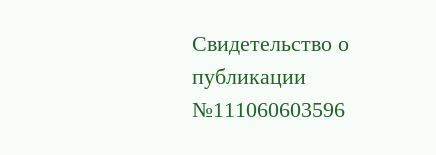Свидетельство о публикации №111060603596